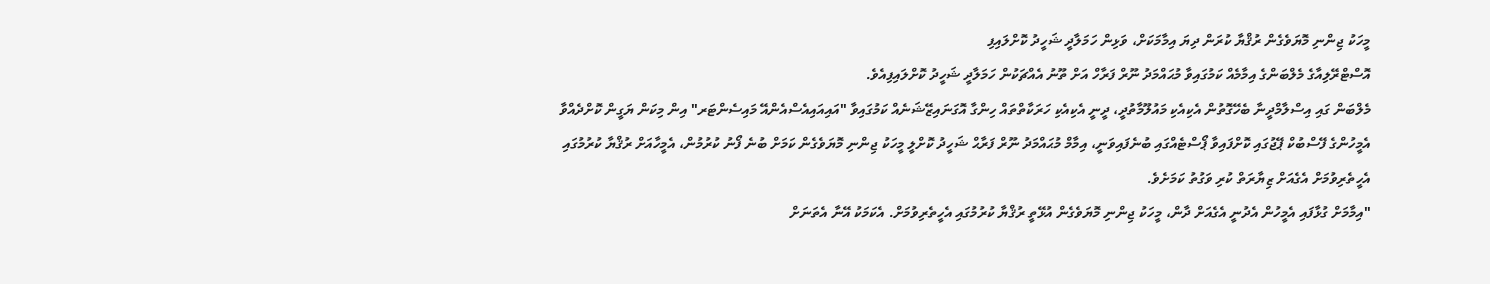މީހަކު ޖިންނި މޮޔަވެގެން ރުޤްޔާ ކުރަން ދިޔަ އިމާމަކަށް، ވަޅިން ހަމަލާދީ ޝަހީދު ކޮށްލައިފި
އޮސްޓްރޭލިއާގެ މެލްބަންގެ އިމާމެއް ކަމުގައިވާ މުޙައްމަދު ނޫރް ފަރާހް އަށް ތޫނު އެއްޗަކުން ހަމަލާދީ ޝަހީދު ކޮށްލައިފިއެވެ.
މެލްބަން ގައި އިސްލާމްދީނާ ބެހޭގޮތުން އެކިއެކި މައުލޫމާތުދީ، ދީނީ އެކިއެކި ހަރަކާތްތައް ހިންގާ އޮގަނައިޒޭޝަނެއް ކަމުގައިވާ "އައިއައިއެސްއެންއޭ މައިސެންޓަރ" އިން މިކަން ޔަގީން ކޮށްދެއްވާ އެމީހުންގެ ފޭސްބުކް ޕޭޖުގައި ކޮށްފައިވާ ޕޯސްޓެއްގައި ބުނެފައިވަނީ، އިމާމް މުޙައްމަދު ނޫރް ފަރާޙް ޝަހީދު ކޮށްލީ މީހަކު ޖިންނި މޮޔަވެގެން ކަމަށް ބުނެ ފޯނު ކުރުމުން، އެމީހާއަށް ރުޤްޔާ ކުރުމުގައި އެހީތެރިވުމަށް އެގެއަށް ޒިޔާރަތް ކުރި ވަގުތު ކަމަށެވެ.
"އިމާމަށް ގުޅާފައި އެމީހުން އެދުނީ އެގެއަށް ދާން، މީހަކު ޖިންނި މޮޔަވެގެން އުޅޭތީ ރުޤްޔާ ކުރުމުގައި އެހީތެރިވުމަށް. އެކަމަކު އޭނާ އެތަނަށް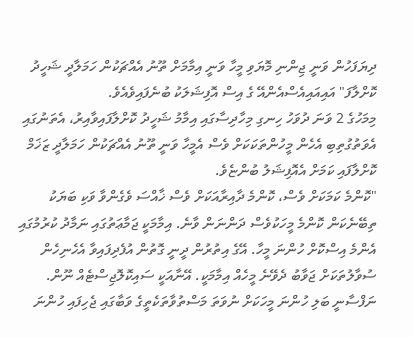ދިޔަފަހުން ވަނީ ޖިންނި މޮޔަވި މީހާ ވަނީ އިމާމަށް ތޫނު އެއްޗަކުން ހަމަލާދީ ޝަހީދު ކޮށްލާފަ" އައިއައިއެސްއެންއޭ ގެ އިސް އޮފިޝަލަކު ބުނެފައިވެއެވެ.
މިމަހުގެ 2 ވަނަ ދުވަހު ހިނގި މިހާދިސާގައި އިމާމު ޝަހީދު ކޮށްލާފައިވާއިރު، އެތަނުގައި އެވަތުގުތިބި އެހެން މީހުންތަކަކަށް ވެސް އެމީހާ ވަނީ ތޫނު އެއްޗަކުން ހަމަލާދީ ޒަޚަމް ކޮށްލާފައި ކަމަށް އެއޮފިޝަލު ބުންޏެވެ.
"ކޮންމެ ކަމަކަށް ވެސް، ކޮންމެ ދާއިރާއަކަށް ވެސް ޚާއްސަ ވެގެންވާ ވަކި ބަޔަކު ތިބޭނެކަން ކޮންމެ މީހަކުވެސް ދަންނަން ވާނެ. އިމާމަކީ ޖަމާޢަތުގައި ނަމާދު ކުރުމުގައި އެންމެ އިސްކޮށް ހުންނަ މީހާ. އޭގެ އިތުރުން ދީނީ ގޮތުން އުފެދިފައިވާ އެހެނިހެން ސުވާލުތަކަށް ޖަވާބު ދެވޭނެ މީހެއް އިމާމަކީ. އޭނާއަކީ ސައިކޮލޮޖިސްޓެއް ނޫން. ނަފްސާނީ ބަލި ހުންނަ މީހަކަށް ނުވަތަ މަސްތުވާތަކެތީގެ ވަބާގައި ޖެހިފައި ހުންނަ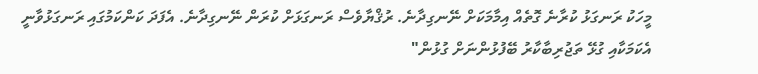މީހަކު ރަނގަޅު ކުރާނެ ގޮތެއް އިމާމަކަށް ނޭނގިދާނެ. ރުޤްޔާވެސް ރަނގަޅަށް ކުރަން ނޭނގިދާނެ. އެފަދަ ކަންކަމުގައި ރަނގަޅުވާނީ އެކަމަކާއި ގުޅޭ ތަޖުރިބާކާރު ބޭފުޅުންނަށް ގުޅުން"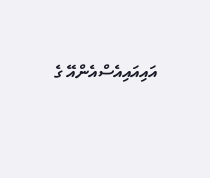އައިއައިއެސްއެންއޭ ގެ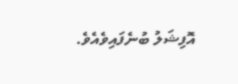އޮފިޝަލު ބުނެފައިވެއެވެ.